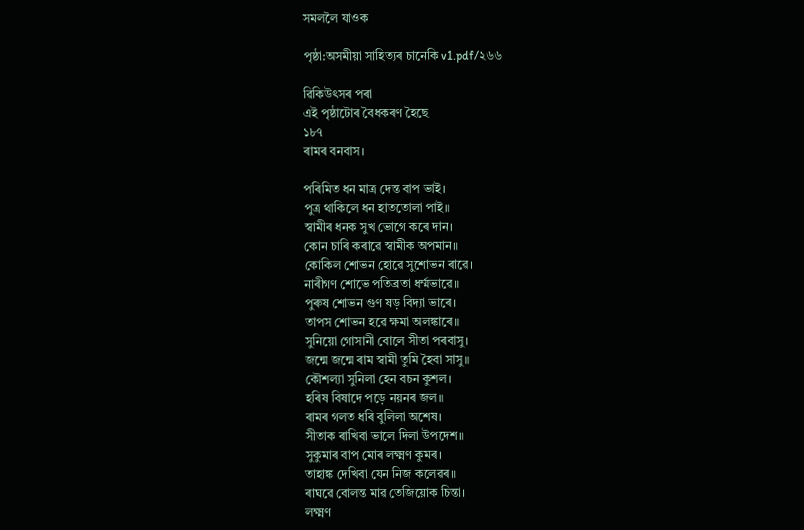সমললৈ যাওক

পৃষ্ঠা:অসমীয়া সাহিত্যৰ চানেকি v1.pdf/২৬৬

ৱিকিউৎসৰ পৰা
এই পৃষ্ঠাটোৰ বৈধকৰণ হৈছে
১৮৭
ৰামৰ বনবাস।

পৰিমিত ধন মাত্ৰ দেন্ত বাপ ভাই।
পুত্ৰ থাকিলে ধন হাততোলা পাই॥
স্বামীৰ ধনক সুখ ভোগে কৰে দান।
কোন চাৰি কৰাৱে স্বামীক অপমান॥
কোকিল শোভন হোৱে সুশোভন ৰাৱে।
নাৰীগণ শোভে পতিব্ৰতা ধৰ্ম্মভাৱে॥
পুৰুষ শোভন গুণ ষড় বিদ্যা ভাৰে।
তাপস শোভন হৱে ক্ষমা অলঙ্কাৰে॥
সুনিয়ো গোসানী বোলে সীতা পৰবাসু।
জন্মে জন্মে ৰাম স্বামী তুমি হৈবা সাসু॥
কৌশল্যা সুনিলা হেন বচন কুশল।
হৰিষ বিষাদে পড়ে নয়নৰ জল॥
ৰামৰ গলত ধৰি বুলিলা অশেষ।
সীতাক ৰাখিবা ভালে দিলা উপদেশ॥
সুকুমাৰ বাপ মোৰ লক্ষ্মণ কুমৰ।
তাহাঙ্ক দেখিবা যেন নিজ কলেৱৰ॥
ৰাঘৱে বোলন্ত মাৱ তেজিয়োক চিন্তা।
লক্ষ্মণ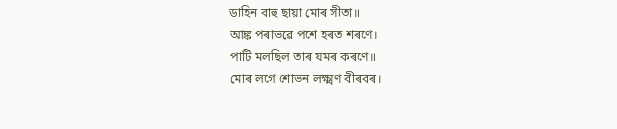ডাহিন বাহু ছায়া মোৰ সীতা॥
আঙ্ক পৰাভৱে পশে হৰত শৰণে।
পাটি মলছিল তাৰ যমৰ কৰণে॥
মোৰ লগে শোভন লক্ষ্মণ বীৰবৰ।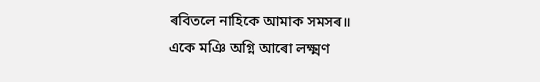ৰবিতলে নাহিকে আমাক সমসৰ॥
একে মঞি অগ্নি আৰো লক্ষ্মণ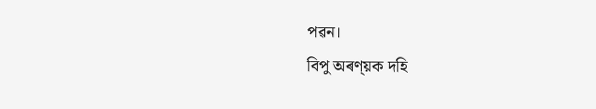পৱন।
বিপু অৰণ্য়ক দহি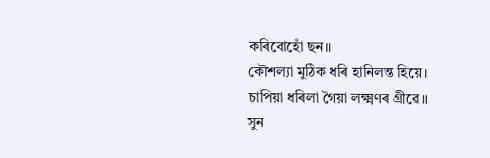কৰিবোহোঁ ছন॥
কৌশল্যা মুঠিক ধৰি হানিলন্ত হিয়ে।
চাপিয়া ধৰিলা গৈয়া লক্ষ্মণৰ গ্ৰীৱে॥
সুন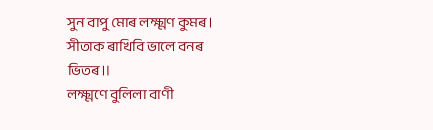সুন বাপু মোৰ লক্ষ্মণ কুমৰ।
সীতাক ৰাখিবি ভালে বনৰ ভিতৰ॥
লক্ষ্মণে বুলিলা বাণী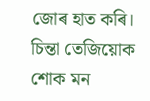জোৰ হাত কৰি।
চিন্তা তেজিয়োক শোক মন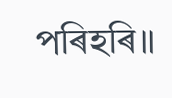পৰিহৰি॥